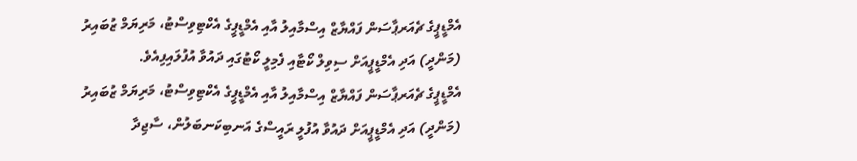އެމްޑީޕީގެ ޗެއަރޕާސަން ފައްޔާޒް އިސްމާއިލު އާއި އެމްޑީޕީގެ އެކްޓިވިސްޓު، މަރިޔަމް ޒުބައިރު (މަންދީ) އަދި އެމްޑީޕީއަށް ސިވިލް ކޯޓާއި ފެމިލީ ކޯޓުގައި ދައުވާ އުފުލައިފިއެވެ.
އެމްޑީޕީގެ ޗެއަރޕާސަން ފައްޔާޒް އިސްމާއިލު އާއި އެމްޑީޕީގެ އެކްޓިވިސްޓު، މަރިޔަމް ޒުބައިރު (މަންދީ) އަދި އެމްޑީޕީއަށް ދައުވާ އުފުލީ ރައީސްގެ އަނބިކަނބަލުން، ސާޖިދާ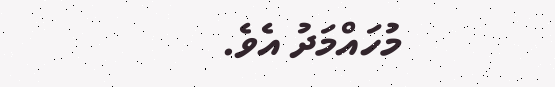މުހައްމަދު އެވެ.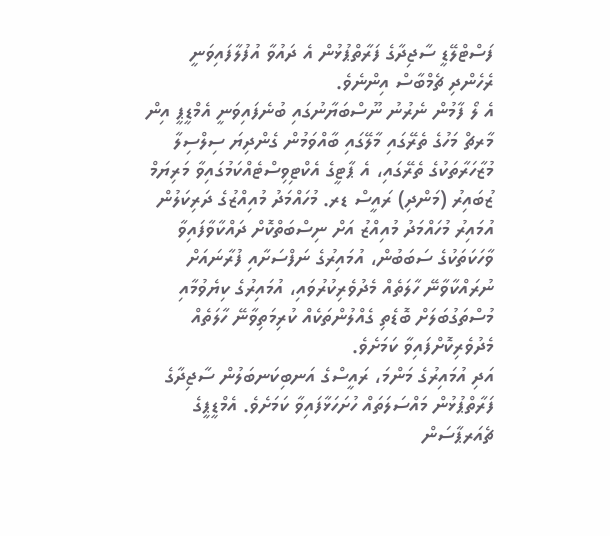ފަސްޓްލޭޑީ ސާޖިދާގެ ފަރާތްޕުޅުން އެ ދައުވާ އުފުލާފައިވަނީ ރެހެންދި ޗެމްބާސް އިންނެވެ.
އެ ލޯ ފާމުން ނެރުނު ނޫސްބަޔާނުގައި ބުނެފައިވަނީ އެމްޑީޕީ އިން މާރޗް މަހުގެ ތެރޭގައި މާލޭގައި ބާއްވަމުން ގެންދިޔަ ސިލްސިލާ މުޒާހަރާތަކުގެ ތެރޭގައި، އެ ޕާޓީގެ އެކްޓިވިސްޓެއްކަމުގައިވާ މަރިޔަމް ޒުބައިރު (މަންދި) ރައީސް ޑރ. މުހައްމަދު މުއިއްޒުގެ ދަރިކަލުން އުމައިރު މުހައްމަދު މުއިއްޒު އަށް ނިސްބަތްކޮށް ދައްކާވާފައިވާ ވާހަކަތަކުގެ ސަބަބުން، އުމައިރުގެ ނަފްސަށާއި ފުރާނައަށް ނުރައްކާވާނޭ ހާލަތެއް މެދުވެރިކުރުވައި، އުމައިރުގެ ކިޔެވުމާއި މުސްތަގުބަލަށް ބޮޑެތި ގެއްލުންތަކެއް ކުރިމަތިވާނޭ ހާލަތެއް މެދުވެރިކޮށްފައިވާ ކަމަށެވެ.
އަދި އުމައިރުގެ މަންމަ، ރައީސްގެ އަނބިކަނބަލުން ސާޖިދާގެ ފަރާތްޕުޅުން މައްސަލަތައް ހުށަހަޅާފައިވާ ކަމަށެވެ. އެމްޑީޕީގެ ޗެއަރޕާސަން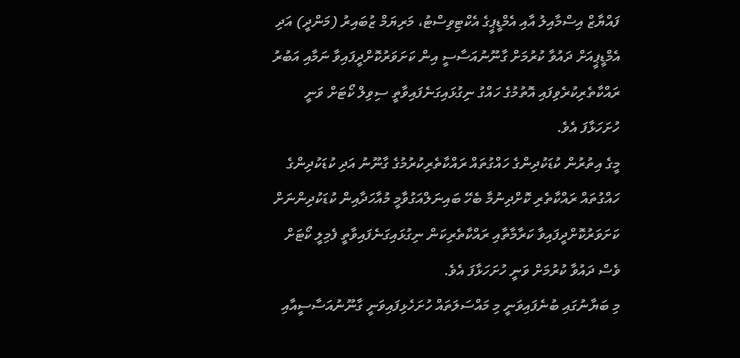ފައްޔާޒް އިސްމާއިލު އާއި އެމްޑީޕީގެ އެކްޓިވިސްޓު، މަރިޔަމް ޒުބައިރު (މަންދީ) އަދި އެމްޑީޕީއަށް ދައުވާ ކުރުމަށް ގާނޫނުއަސާސީ އިން ކަށަވަރުކޮށްދީފައިވާ ނަމާއި އަބުރު ރައްކާތެރިކުރެވިފައި އޮތުމުގެ ހައްގު ނިގުޅައިގަނެފައިވާތީ ސިވިލް ކޯޓަށް ވަނީ ހުށަހަޅާފަ އެވެ.
މީގެ އިތުރުން ކުޑަކުދިންގެ ހައްގުތައް ރައްކާތެރިކުރުމުގެ ގާނޫނު އަދި ކުޑަކުދިންގެ ހައްގުތައް ރައްކާތެރި ކޮށްދިނުމާ ބެހޭ ބައިނަލްއަގުވާމީ މުއާހަދާއިން ކުޑަކުދިންނަށް ކަށަވަރުކޮށްދީފައިވާ ކަރާމާތާއި ރައްކާތެރިކަން ނިގުޅައިގަނެފައިވާތީ ފެމިލީ ކޯޓަށް ވެސް ދައުވާ ކުރުމަށް ވަނީ ހުށަހަޅާފަ އެވެ.
މި ބަޔާނުގައި ބުނެފައިވަނީ މި މައްސަލަތައް ހުށަހެޅިފައިވަނީ ގާނޫނުއަސާސީއާއި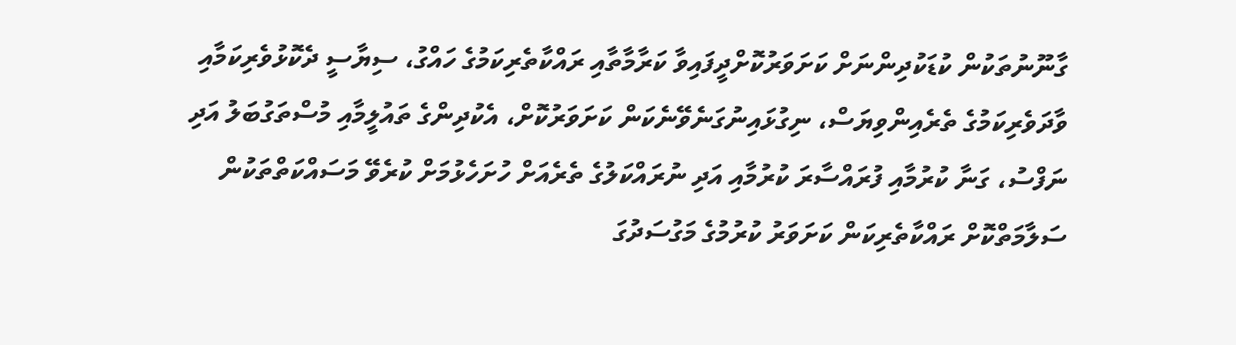ގާނޫނުތަކުން ކުޑަކުދިންނަށް ކަށަވަރުކޮށްދީފައިވާ ކަރާމާތާއި ރައްކާތެރިކަމުގެ ހައްގު، ސިޔާސީ ދެކޮޅުވެރިކަމާއި ވާދަވެރިކަމުގެ ތެރެއިންވިޔަސް، ނިގުޅައިނުގަނެވޭނެކަން ކަށަވަރުކޮށް، އެކުދިންގެ ތައުލީމާއި މުސްތަގުބަލު އަދި ނަފްސު، ގަނާ ކުރުމާއި ފުރައްސާރަ ކުރުމާއި އަދި ނުރައްކަލުގެ ތެރެއަށް ހުށަހެޅުމަށް ކުރެވޭ މަސައްކަތްތަކުން ސަލާމަތްކޮށް ރައްކާތެރިކަން ކަށަވަރު ކުރުމުގެ މަގުސަދުގަ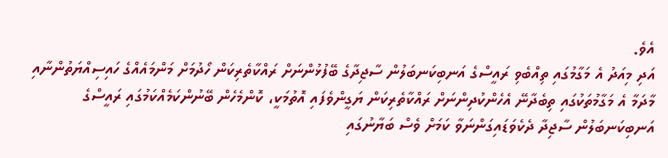އެވެ.
އަދި މިއަދު އެ މަގާމުގައި ތިއްބެވި ރައީސްގެ އަނބިކަނބަލުން ސާޖިދާގެ ބޭފުޅުންނަށް ރައްކާތެރިކަން ހޯދުމަށް މަންމައެއްގެ ހައިސިއްޔަތުންނާއި މާދަމާ އެ މަގާމުތަކުގައި ތިބެދާނޭ އެހެންކުދިންނަށް ރައްކާތެރިކަން ޔަގީންވެފައި އޮތުމަކީ، ކޮންމެހެން ބޭނުންކަމެއްކަމުގައި ރައީސްގެ އަނބިކަނބަލުން ސާޖިދާ ދެކެވަޑައިގަންނަވާ ކަމަށް ވެސް ބަޔާނުގައި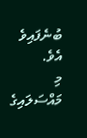ބުނެފައިވެ އެވެ.
މި މައްސަލައިގެ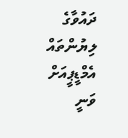ދައުވާގެ ލިޔުންތައް އެމްޑީޕީއަށް ވަނީ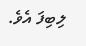ލިބިފަ އެވެ.